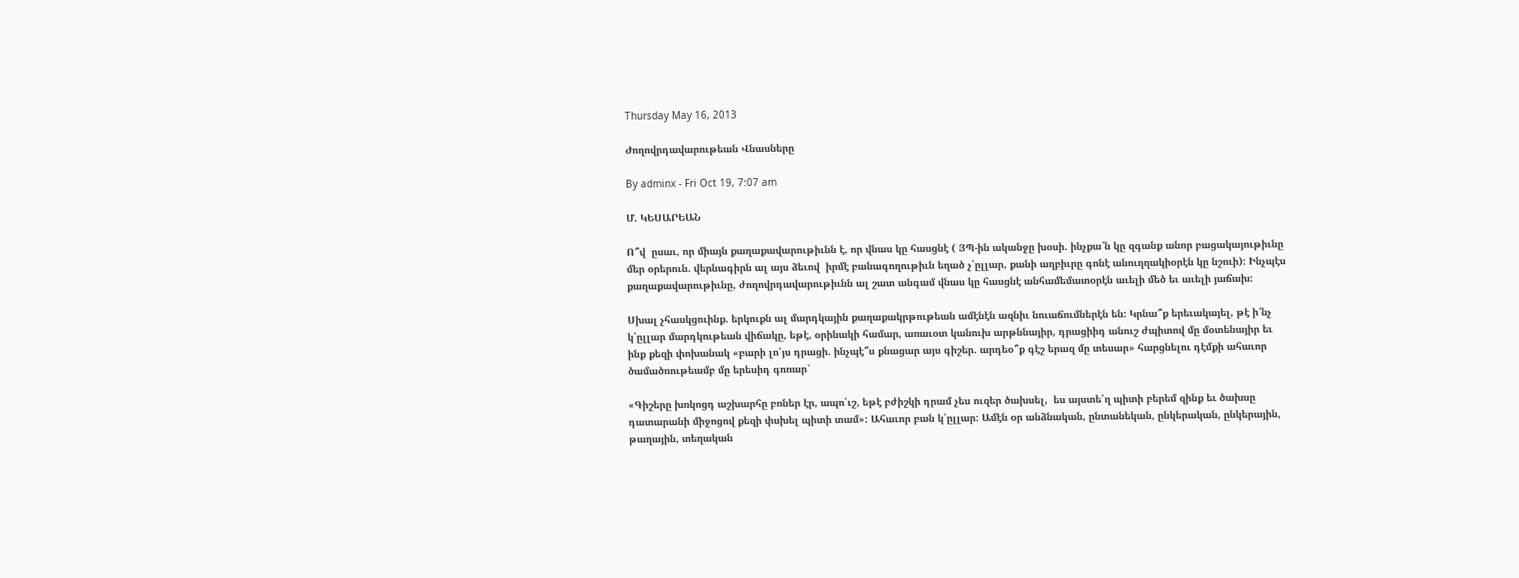Thursday May 16, 2013

Ժողովրդավարութեան Վնասները

By adminx - Fri Oct 19, 7:07 am

Մ. ԿԵՍԱՐԵԱՆ

Ո՞վ  ըսաւ, որ միայն քաղաքավարութիւնն է, որ վնաս կը հասցնէ ( ՅՊ-ին ականջը խօսի. ինչքա՜ն կը զգանք անոր բացակայութիւնը մեր օրերուն. վերնագիրն ալ այս ձեւով  իրմէ բանագողութիւն եղած չ՛ըլլար, քանի աղբիւրը գոնէ անուղղակիօրէն կը նշուի): Ինչպէս քաղաքավարութիւնը, ժողովրդավարութիւնն ալ շատ անգամ վնաս կը հասցնէ անհամեմատօրէն աւելի մեծ եւ աւելի յաճախ:

Սխալ չհասկցուինք. երկուքն ալ մարդկային քաղաքակրթութեան ամէնէն ազնիւ նուաճումներէն են: Կրնա՞ք երեւակայել, թէ ի՜նչ կ՛ըլլար մարդկութեան վիճակը, եթէ, օրինակի համար, առաւօտ կանուխ արթննայիր, դրացիիդ անուշ ժպիտով մը մօտենայիր եւ ինք քեզի փոխանակ «բարի լո՛յս դրացի. ինչպէ՞ս քնացար այս գիշեր. արդեօ՞ք գէշ երազ մը տեսար» հարցնելու դէմքի ահաւոր ծամածռութեամբ մը երեսիդ գոռար`

«Գիշերը խռկոցդ աշխարհը բռներ էր, ապո՛ւշ, եթէ բժիշկի դրամ չես ուզեր ծախսել,  ես այստե՛ղ պիտի բերեմ զինք եւ ծախսը դատարանի միջոցով քեզի փսխել պիտի տամ»: Ահաւոր բան կ՛ըլլար: Ամէն օր անձնական, ընտանեկան, ընկերական, ընկերային, թաղային, տեղական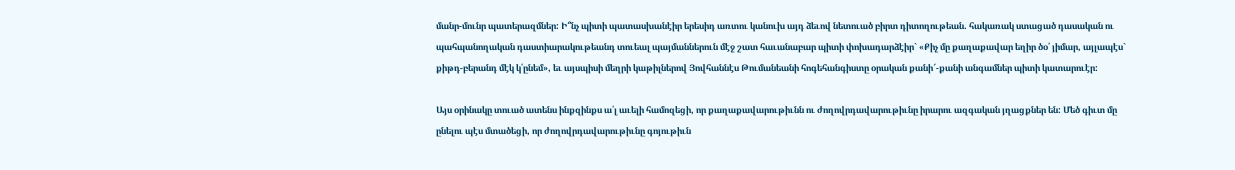մանր-մունր պատերազմներ: Ի՞նչ պիտի պատասխանէիր երեսիդ առտու կանուխ այդ ձեւով նետուած բիրտ դիտողութեան. հակառակ ստացած դասական ու պահպանողական դաստիարակութեանդ տուեալ պայմաններուն մէջ շատ հաւանաբար պիտի փոխադարձէիր` «Քիչ մը քաղաքավար եղիր ծօ՛ յիմար, այլապէս` քիթդ-բերանդ մէկ կ՛ընեմ», եւ այսպիսի մեղրի կաթիլներով Յովհաննէս Թումանեանի հոգեհանգիստը օրական քանի՜-քանի անգամներ պիտի կատարուէր:

Այս օրինակը տուած ատենս ինքզինքս ա՛լ աւելի համոզեցի, որ քաղաքավարութիւնն ու ժողովրդավարութիւնը իրարու ազգական յղացքներ են: Մեծ գիւտ մը ընելու պէս մտածեցի, որ ժողովրդավարութիւնը գոյութիւն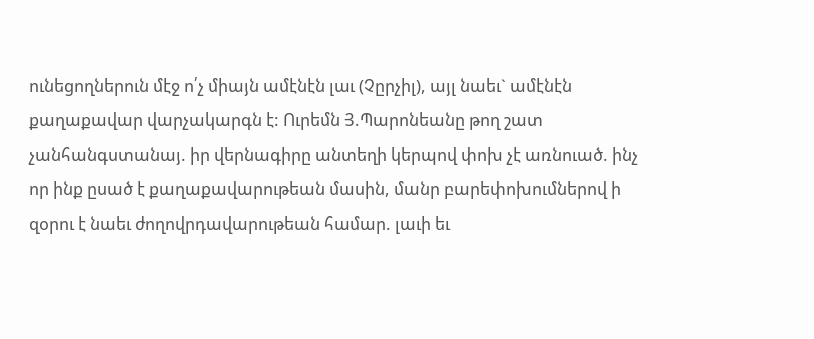ունեցողներուն մէջ ո՛չ միայն ամէնէն լաւ (Չըրչիլ), այլ նաեւ` ամէնէն քաղաքավար վարչակարգն է: Ուրեմն Յ.Պարոնեանը թող շատ չանհանգստանայ. իր վերնագիրը անտեղի կերպով փոխ չէ առնուած. ինչ որ ինք ըսած է քաղաքավարութեան մասին, մանր բարեփոխումներով ի զօրու է նաեւ ժողովրդավարութեան համար. լաւի եւ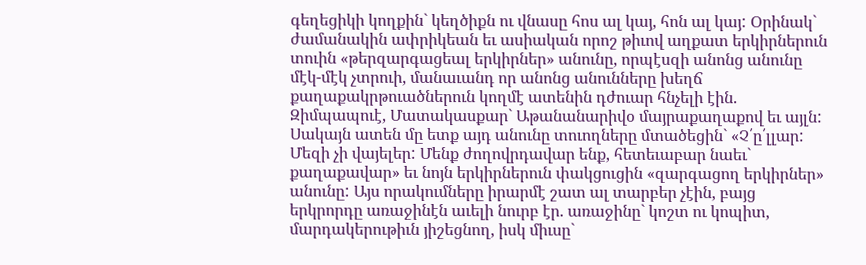գեղեցիկի կողքին` կեղծիքն ու վնասը հոս ալ կայ, հոն ալ կայ: Օրինակ` ժամանակին ափրիկեան եւ ասիական որոշ թիւով աղքատ երկիրներուն տուին «թերզարգացեալ երկիրներ» անունը, որպէսզի անոնց անունը մէկ-մէկ չտրուի, մանաւանդ որ անոնց անունները խեղճ քաղաքակրթուածներուն կողմէ ատենին դժուար հնչելի էին. Զիմպապուէ, Մատակասքար` Աթանանարիվօ մայրաքաղաքով եւ այլն: Սակայն ատեն մը ետք այդ անունը տուողները մտածեցին` «Չ՛ը՛լլար: Մեզի չի վայելեր: Մենք ժողովրդավար ենք, հետեւաբար նաեւ` քաղաքավար» եւ նոյն երկիրներուն փակցուցին «զարգացող երկիրներ» անունը: Այս որակումները իրարմէ շատ ալ տարբեր չէին, բայց երկրորդը առաջինէն աւելի նուրբ էր. առաջինը` կոշտ ու կոպիտ, մարդակերութիւն յիշեցնող, իսկ միւսը`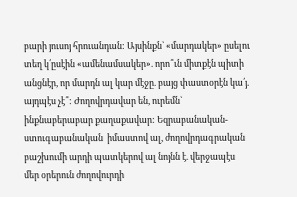բարի յուսոյ հրուանդան: Այսինքն` «մարդակեր» ըսելու տեղ կ՛ըսէին «ամենամսակեր». որո՞ւն միտքէն պիտի անցնէր, որ մարդն ալ կար մէջը. բայց փաստօրէն կա՛յ. այդպէս չէ՞: Ժողովրդավար են, ուրեմն` ինքնաբերաբար քաղաքավար: Եզրաբանական-ստուգաբանական  իմաստով ալ, ժողովրդագրական բաշխումի արդի պատկերով ալ նոյնն է. վերջապէս մեր օրերուն ժողովուրդի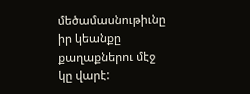մեծամասնութիւնը իր կեանքը քաղաքներու մէջ կը վարէ: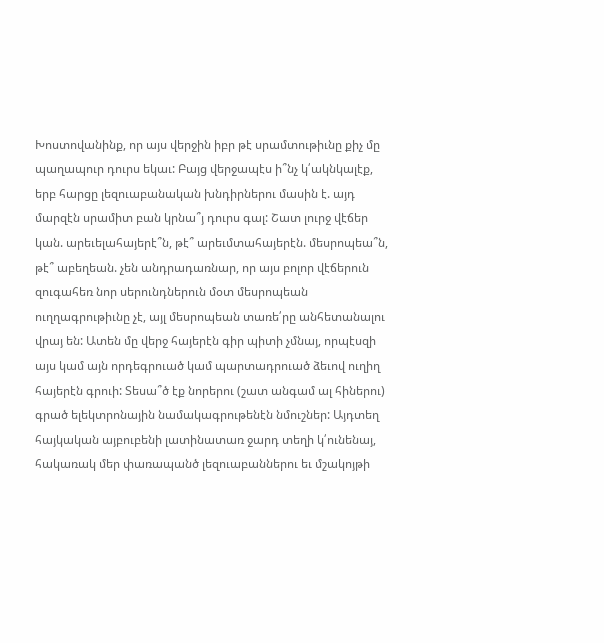Խոստովանինք, որ այս վերջին իբր թէ սրամտութիւնը քիչ մը պաղապուր դուրս եկաւ: Բայց վերջապէս ի՞նչ կ՛ակնկալէք, երբ հարցը լեզուաբանական խնդիրներու մասին է. այդ մարզէն սրամիտ բան կրնա՞յ դուրս գալ: Շատ լուրջ վէճեր կան. արեւելահայերէ՞ն, թէ՞ արեւմտահայերէն. մեսրոպեա՞ն, թէ՞ աբեղեան. չեն անդրադառնար, որ այս բոլոր վէճերուն զուգահեռ նոր սերունդներուն մօտ մեսրոպեան ուղղագրութիւնը չէ, այլ մեսրոպեան տառե՛րը անհետանալու վրայ են: Ատեն մը վերջ հայերէն գիր պիտի չմնայ, որպէսզի այս կամ այն որդեգրուած կամ պարտադրուած ձեւով ուղիղ հայերէն գրուի: Տեսա՞ծ էք նորերու (շատ անգամ ալ հիներու) գրած ելեկտրոնային նամակագրութենէն նմուշներ: Այդտեղ հայկական այբուբենի լատինատառ ջարդ տեղի կ՛ունենայ, հակառակ մեր փառապանծ լեզուաբաններու եւ մշակոյթի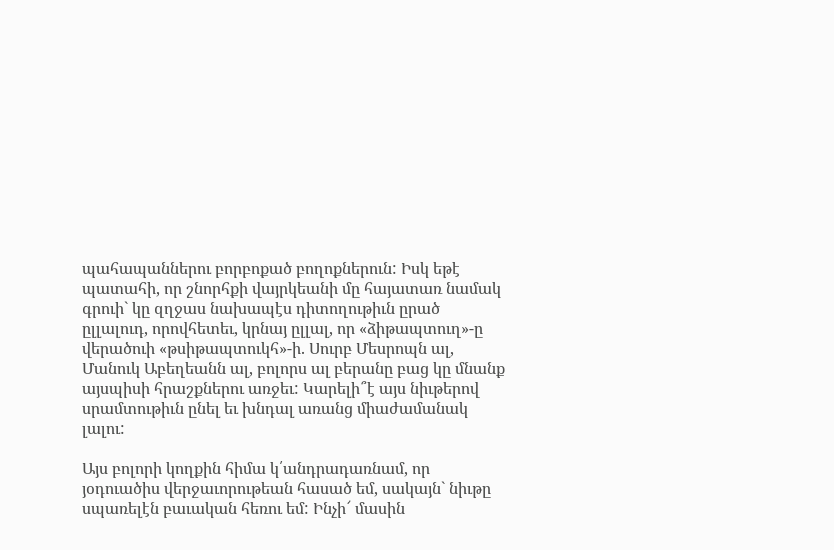պահապաններու բորբոքած բողոքներուն: Իսկ եթէ պատահի, որ շնորհքի վայրկեանի մը հայատառ նամակ գրուի` կը զղջաս նախապէս դիտողութիւն ըրած ըլլալուդ, որովհետեւ, կրնայ ըլլալ, որ «ձիթապտուղ»-ը վերածուի «թսիթապտուկհ»-ի. Սուրբ Մեսրոպն ալ, Մանուկ Աբեղեանն ալ, բոլորս ալ բերանը բաց կը մնանք այսպիսի հրաշքներու առջեւ: Կարելի՞է այս նիւթերով սրամտութիւն ընել եւ խնդալ առանց միաժամանակ լալու:

Այս բոլորի կողքին հիմա կ՛անդրադառնամ, որ յօդուածիս վերջաւորութեան հասած եմ, սակայն` նիւթը սպառելէն բաւական հեռու եմ: Ինչի՜ մասին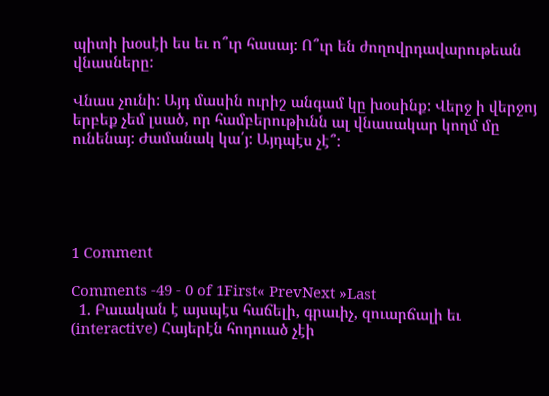պիտի խօսէի ես եւ ո՞ւր հասայ: Ո՞ւր են ժողովրդավարութեան վնասները:

Վնաս չունի: Այդ մասին ուրիշ անգամ կը խօսինք: Վերջ ի վերջոյ երբեք չեմ լսած, որ համբերութիւնն ալ վնասակար կողմ մը ունենայ: Ժամանակ կա՛յ: Այդպէս չէ՞:





1 Comment

Comments -49 - 0 of 1First« PrevNext »Last
  1. Բաւական է այսպէս հաճելի, գրաւիչ, զուարճալի եւ (interactive) Հայերէն հոդուած չէի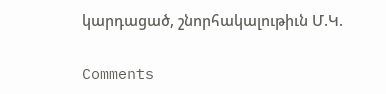կարդացած, շնորհակալութիւն Մ.Կ.

Comments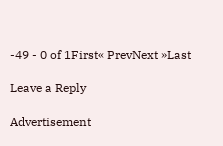-49 - 0 of 1First« PrevNext »Last

Leave a Reply

Advertisement